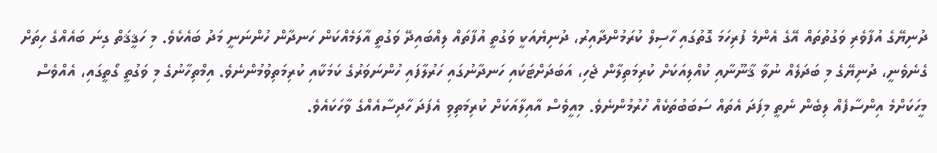ދުނިޔޭގެ އުފާވެރި ވަގުތުތައް އޭގެ އެންމެ ފުރިހަމަ ގޮތުގައި ހާސިލް ކުރަމުންދާއިރު، ދުނިޔެއަކީ ވަގުތީ އުފާތައް ލިއްބައިދޭ ވަގުތީ އާލަމެއްކަން ހަނދާން ހުންނަނީ މަދު ބައެކެވެ. މި ހަޤީޤަތް ގިނަ ބައެއްގެ ހިތަށް ގެނެވެނީ، ދުނިޔޭގެ މި ބަދަލެއް ނުވާ ޤާނޫނާއި ކުއްލިއަކަށް ކުރިމަތިލާން ޖެހި، އަބަދަށްޓަކައި ހަނދާނުގައި ހަރުލާފައި ހުންނަވަރުގެ ކަމަކާއި ކުރިމަތިވުމުންނެވެ. އިމްތިހާނުގެ މި ވަގުތީ ގޯތީގައި، އެއްވެސް މީހަކަށްމެ އިންސާފެއް ލިބެން ނެތީ މިފަދަ އެތައް ސަބަބުތަކެއް ހުރުމުންނެވެ. މިއީވެސް އާއިލާއަކަށް ކުރިމަތިވި އެފަދަ ހާދިސާއެއްގެ ވާހަކައެވެ.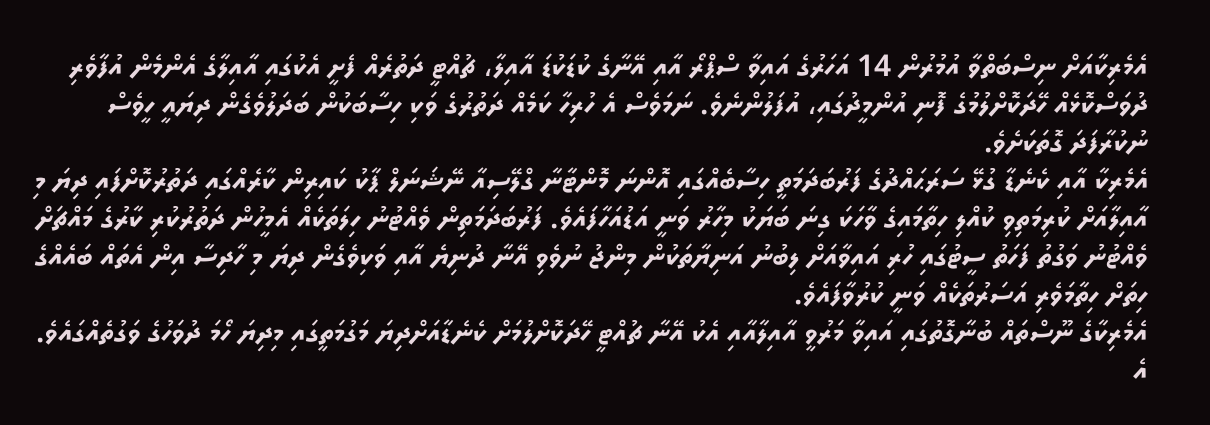އެމެރިކާއަށް ނިސްބަތްވާ އުމުރުން 14 އަހަރުގެ އައިވާ ސްޕްރޯ އާއި އޭނާގެ ކުޑަކުޑަ އާއިލާ، ޗުއްޓީ ދަތުރެއް ފެށީ އެކުގައި އާއިލާގެ އެންމެން އުފާވެރި ދުވަސްކޮޅެއް ހޭދަކޮށްލުމުގެ ފޮނި އުންމީދުގައި، އުފަލުންނެވެ. ނަމަވެސް އެ ހުރިހާ ކަމެއް ދަތުރުގެ ވަކި ހިސާބަކުން ބަދަލުވެގެން ދިޔައީ ހީވެސް ނުކުރާފަދަ ގޮތަކަށެވެ.
އެމެރިކާ އާއި ކެނެޑާ ގުޅޭ ސަރަޙައްދުގެ ފަރުބަދަމަތީ ހިސާބެއްގައި އޮންނަ މޮންޓާނާ ގްލޭސިއާ ނޭޝަނަލް ޕާކު ކައިރިން ކާރެއްގައި ދަތުރުކޮށްފައި ދިޔަ މި އާއިލާއަށް ކުރިމަތިވި ކުއްލި ހިތާމައިގެ ވާހަކަ ގިނަ ބަޔަކު މިހާރު ވަނީ އަޑުއަހާފައެވެ. ފަރުބަދަމަތިން ވެއްޓުނު ހިލަތަކެއް އެމީހުން ދަތުރުކުރި ކާރުގެ މައްޗަށް ވެއްޓުނު ވަގުތު ފަހަތު ސީޓުގައި ހުރި އައިވާއަށް ލިބުނު އަނިޔާތަކުން މިންޖު ނުވެވި އޭނާ ދުނިޔެ އާއި ވަކިވެގެން ދިޔަ މި ހާދިސާ އިން އެތައް ބައެއްގެ ހިތަށް ހިތާމަވެރި އަސަރުތަކެއް ވަނީ ކުރުވާފައެވެ.
އެމެރިކާގެ ނޫސްތައް ބުނާގޮތުގައި އައިވާ މަރުވީ އާއިލާއާއި އެކު އޭނާ ޗުއްޓީ ހޭދަކޮށްލުމަށް ކެނެޑާއަށްދިޔަ މަގުމަތީގައި މިދިޔަ ހޯމަ ދުވަހުގެ ވަގުތެއްގައެވެ. އެ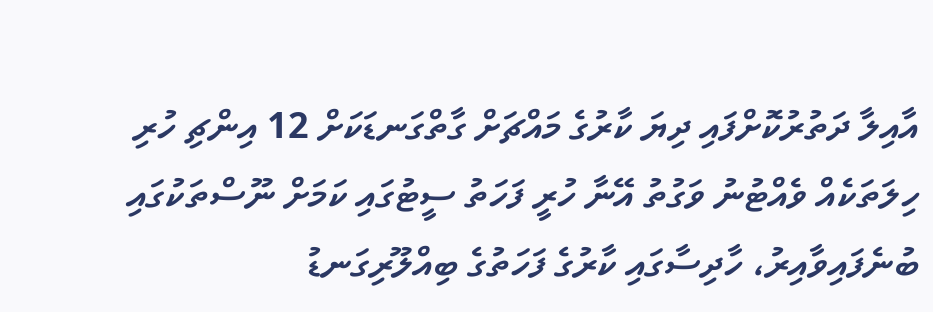އާއިލާ ދަތުރުކޮށްފައި ދިޔަ ކާރުގެ މައްޗަށް ގާތްގަނޑަކަށް 12 އިންޗި ހުރި ހިލަތަކެއް ވެއްޓުނު ވަގުތު އޭނާ ހުރީ ފަހަތު ސީޓުގައި ކަމަށް ނޫސްތަކުގައި ބުނެފައިވާއިރު، ހާދިސާގައި ކާރުގެ ފަހަތުގެ ބިއްލޫރިގަނޑު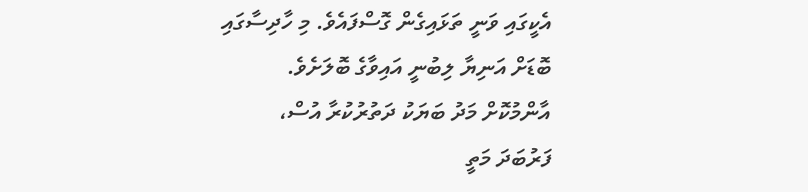އެކީގައި ވަނީ ތަޅައިގެން ގޮސްފައެވެ. މި ހާދިސާގައި ބޮޑަށް އަނިޔާ ލިބުނީ އައިވާގެ ބޮލަށެވެ.
އާންމުކޮށް މަދު ބަޔަކު ދަތުރުކުރާ އުސް، ފަރުބަދަ މަތީ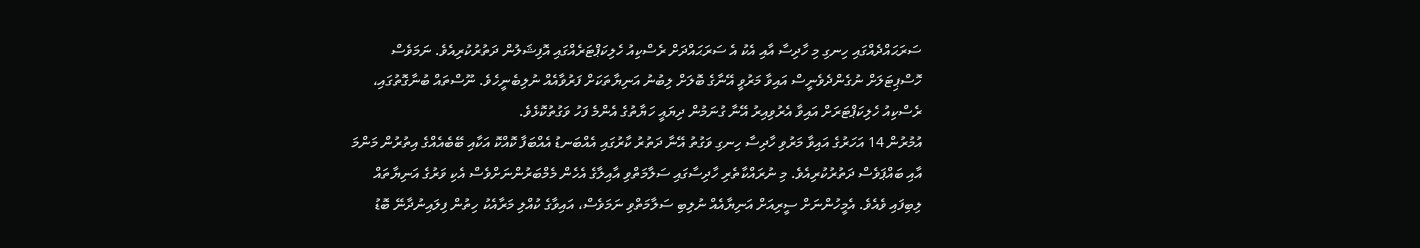ސަރަޙައްދެއްގައި ހިނގި މި ހާދިސާ އާއި އެކު އެ ސަރަޙައްދަށް ރެސްކިއު ހެލިކަޕްޓަރެއްގައި އޮފިޝަލުން ދަތުރުކުރިއެވެ. ނަމަވެސް ހޮސްޕިޓަލަށް ނުގެންދެވެނީސް އައިވާ މަރުވީ އޭނާގެ ބޮލަށް ލިބުނު އަނިޔާތަކަށް ފަރުވާއެއް ނުލިބެނީހެވެ. ނޫސްތައް ބުނާގޮތުގައި، ރެސްކިއު ހެލިކަޕްޓަރަށް އައިވާ އެރުވިއިރު އޭނާ ގުނަމުން ދިޔައީ ހަޔާތުގެ އެންމެ ފަހު ވަގުތުކޮޅެވެ.
އުމުރުން 14 އަހަރުގެ އައިވާ މަރުވި ހާދިސާ ހިނގި ވަގުތު އޭނާ ދަތުރު ކާރުގައި އެއްބަނޑު އެއްބަފާ ކޮއްކޮ އަކާއި ބޭބެއެއްގެ އިތުރުން މަންމަ އާއި ބައްޕަވެސް ދަތުރުކުރިއެވެ. މި ނުރައްކާތެރި ހާދިސާގައި ސަލާމަތްވި އާއިލާގެ އެހެން މެމްބަރުންނަށްވެސް އެކި ވަރުގެ އަނިޔާތައް ލިބިފައި ވެއެވެ. އެމީހުންނަށް ސީރިއަށް އަނިޔާއެއް ނުލިބި ސަލާމަތްވި ނަމަވެސް، އައިވާގެ ކުއްލި މަރާއެކު ހިތުން ފިލައިނުދާނޭ ބޮޑު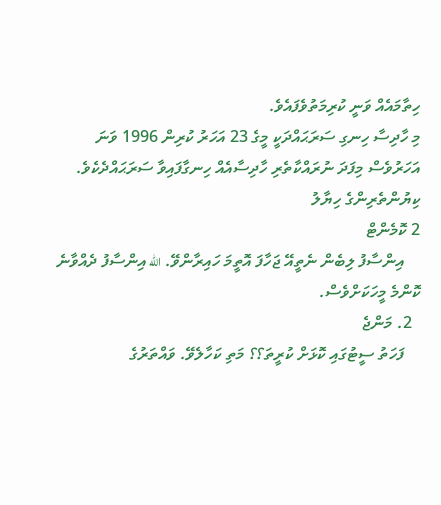ހިތާމައެއް ވަނީ ކުރިމަތުވެފައެވެ.
މި ހާދިސާ ހިނގި ސަރަޙައްދަކީ މީގެ 23 އަހަރު ކުރިން 1996 ވަނަ އަހަރުވެސް މިފަދަ ނުރައްކާތެރި ހާދިސާއެއް ހިނގާފައިވާ ސަރަޙައްދެކެވެ.
ކިޔުންތެރިންގެ ހިޔާލު
2 ކޮމެންޓް
    އިންސާފު ލިބެން ނެތީއޭ ޖަހާފަ އޮތީމަ ހައިރާންވޭ. الله އިންސާފު ދެއްވާނެ ކޮންމެ މީހަކަށްވެސް.
  2. މަންޖެ
    ފަހަތު ސީޓުގައި ކޮޅަށް ކުރީތަ؟؟ މަތި ކަހާލެވޭ. ވައްތަރުގެ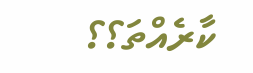ކާރެއްތަ؟؟